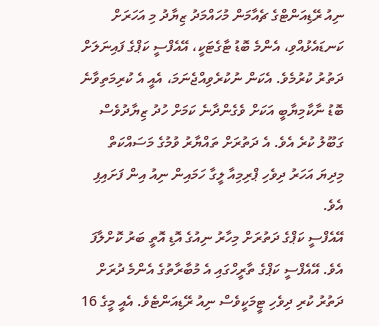ނިއު ރޭޑިއަންޓްގެ ޗެއާމަން މުހައްމަދު ޒިޔާދު މި އަހަރަށް ކަނޑައެޅުއްވި، އެންމެ ބޮޑު ޓާގެޓަކީ، އޭއެފްސީ ކަޕްގެ ފައިނަލަށް ދަތުރު ކުރުމެވެ. އެކަން ނުކުރެވިއްޖެނަމަ، އެއީ އެ ކުރިމަތިވާނެ ބޮޑު ނާކާމިޔާބީ އަކަށް ވެގެންދާނެ ކަމަށް ހުދު ޒިޔާދުވެސް ގަބޫލު ކުރެ އެވެ. އެ ދަތުރަށް ތައްޔާރު ވުމުގެ މަސައްކަތް މިދިޔަ އަހަރު ދިވެހި ޕްރިމިއާ ލީގާ ހަމައިން ނިއު އިން ފަށައިފި އެވެ.
އޭއެފްސީ ކަޕްގެ ދަތުރަށް މިހާރު ނިއުގެ އޮޑި އޮތީ ބަރު ކޮށްލާފަ އެވެ. އޭއެފްސީ ކަޕްގެ ތާރީހްގައި އެ މުބާރާތުގެ އެންމެ ދުރަށް ދަތުރު ކުރި ދިވެހި ޓީމަކީވެސް ނިއު ރޭޑިއަންޓެވެ. އެއީ މީގެ 16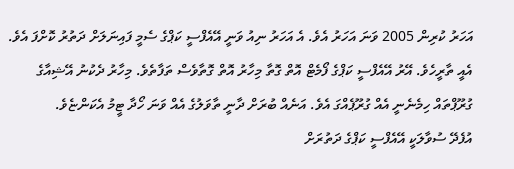އަހަރު ކުރިން 2005 ވަނަ އަހަރު އެވެ. އެ އަހަރު ނިއު ވަނީ އޭއެފްސީ ކަޕްގެ ސެމީ ފައިނަލަށް ދަތުރު ކޮށްފަ އެވެ. އެއީ ތާރީހެވެ. އޭރު އޭއެފްސީ ކަޕްގެ ފޯމެޓް އޮތް ގޮތާ މިހާރު އޮތް ގޮތާވެސް ތަފާތެވެ. މިހާރު ދެކުނު އޭޝިއާގެ ގުރޫޕްތައް ހިމެނެނީ އެއް ގުރޫޕެއްގަ އެވެ. އަނެއް ބުރަށް ދާނީ ތާވަލުގެ އެއް ވަނަ ހޯދާ ޓީމު އެކަންޏެވެ.
އުފެދޭ ސުވާލަކީ އޭއެފްސީ ކަޕްގެ ދަތުރަށް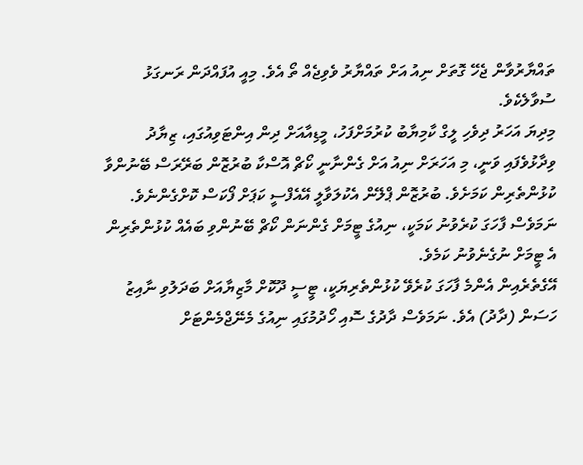ތައްޔާރުވާން ޖެހޭ ގޮތަށް ނިއު އަށް ތައްޔާރު ވެވިޖެއް ތޯ އެވެ. މިއީ އުފައްދަން ރަނގަޅު ސުވާލެކެވެ.
މިދިޔަ އަހަރު ދިވެހި ލީގް ކާމިޔާބު ކުރުމަށްފަހު، މީޑިއާއަށް ދިން އިންޓަވިއުގައި، ޒިޔާދު ވިދާޅުވެފައި ވަނީ، މި އަހަރަށް ނިއު އަށް ގެންނާނީ ކޯޗް އޮސްކާ ބުރުޒޮން ބަރޭރަސް ބޭނުންވާ ކުޅުންތެރިން ކަމަށެވެ. ބުރުޒޮން ޕްލޭން އެކުލަވާލީ އޭއެފްސީ ކަޕަށް ފޯކަސް ކޮށްގެންނެވެ. ނަމަވެސް ފާހަގަ ކުރެވުނު ކަމަކީ، ނިއުގެ ޓީމަށް ގެންނަން ކޯޗް ބޭނުންވި ބައެއް ކުޅުންތެރިން އެ ޓީމަށް ނުގެނެވުނު ކަމެވެ.
އޭގެތެރެއިން އެންމެ ފާހަގަ ކުރެވޭ ކުޅުންތެރިޔަކީ، ޓީސީ ދޫކޮށް މާޒިޔާއަށް ބަދަލުވި ނާއިޒު ހަސަން (ދާދު) އެވެ. ނަމަވެސް ދާދުގެ ސޮއި ހޯދުމުގައި ނިއުގެ މެނޭޖްމެންޓަށް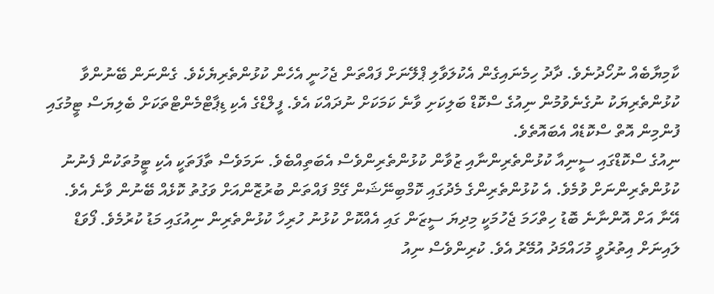ކާމިޔާބެއް ނުހޯދުނެވެ. ދާދު ހިމެނައިގެން އެކުލަވާލި ޕްލޭނަށް ފައްތަން ޖެހުނީ އެހެން ކުޅުންތެރިޔެކެވެ. ގެންނަން ބޭނުންވާ ކުޅުންތެރިޔަކު ނުގެނެވުމުން ނިއުގެ ސްކޮޑް ބަލިކަށި ވާނެ ކަމަކަށް ނުދައްކަ އެވެ. ފީލްޑްގެ އެކި ޑިޕާޓްމެންޓްތަކަށް ބެލިޔަސް ޓީމުގައި ފުންމިން އޮތް ސްކޮޑެއް އެބައޮތެވެ.
ނިއުގެ ސްކޮޑްގައި ސީނިއާ ކުޅުންތެރިންނާއި ޒުވާން ކުޅުންތެރިންވެސް އެބަތިއްބެވެ. ނަމަވެސް ތާފަތަކީ އެކި ޓީމުތަކުން ފެނުނު ކުޅުންތެރިންނަށް ވުމެވެ. އެ ކުޅުންތެރިންގެ މެދުގައި ކޮމްބިނޭޝަން ގޭމް ފައްތަން ބުރުޒޮންއަށް ވަގުތު ކޮޅެއް ބޭނުން ވާނެ އެވެ.
އޭނާ އަށް އޮންނާނެ ބޮޑު ހިތްހަމަ ޖެހުމަކީ މިދިޔަ ސީޒަން ގައި އެއްކޮށް ކުޅުނު ހުރިހާ ކުޅުންތެރިން ނިއުގައި މަޑު ކުރުމެވެ. ފޯވަޑް ލައިނަށް އިތުރުވީ މުހައްމަދު އުމޭރު އެވެ. ކުރިންވެސް ނިއު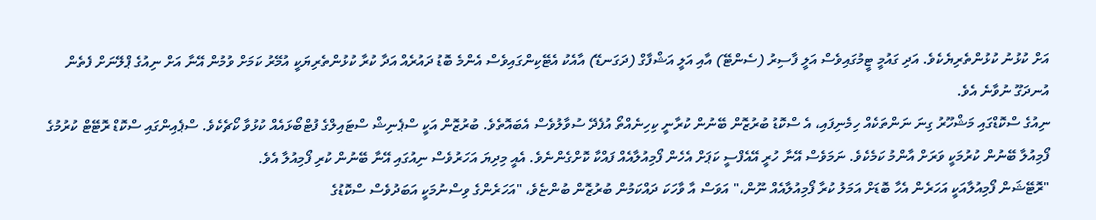އަށް ކުޅުނު ކުޅުންތެރިޔެކެވެ. އަދި ގައުމީ ޓީމުގައިވެސް އަލީ ފާސިރު (ސެންޓޭ) އާއި އަލީ އަޝްފާގް (ދަގަނޑޭ) އާއެކު އެޓޭކިންގައިވެސް އެންމެ ބޮޑު ދައުރެއް އަދާ ކުރާ ކުޅުންތެރިޔަކީ އުމޭރު ކަމަށް ވުމުން އޭނާ އަށް ނިއުގެ ޕްލޭނަށް ފެތެން އުނދަގޫ ނުވާނެ އެވެ.
ނިއުގެ ސްކޮޑްގައި މަޝްހޫރު ގިނަ ނަންތަކެއް ހިމެނިފައި، އެ ސްކޮޑު ބުރުޒޮން ބޭނުން ކުރާނީ ކިހިނެއްތޯ އުފެދޭ ސުވާލުވެސް އެބައޮތެވެ. ބުރުޒޮން އަކީ ސްޕެނިޝް ސްޓައިލްގެ ފުޓްބޯޅައެއް ކުޅުވާ ކޯޗެކެވެ. ސްޕެއިންގައި ސްކޮޑް ރޮޓޭޓް ކުރުމުގެ ފޯމިއުލާ ބޭނުން ކުރުމަކީ ވަރަށް އާންމު ކަމެކެވެ. ނަމަވެސް އޭނާ ހުރީ އޭއެފްސީ ކަޕަށް އެހެން ފޯމިއުލާއެއް ފައްކާ ކޮށްގެންނެވެ. އެއީ މިދިޔަ އަހަރުވެސް ނިއުގައި އޭނާ ބޭނުން ކުރި ފޯމިއުލާ އެވެ.
"ރޮޓޭޝަން ފޯމިއުލާއަކީ އަހަރެން އެހާ ބޮޑަށް އަމަލު ކުރާ ފޯމިއުލާއެއް ނޫން،" އަވަސް އާ ވާހަކަ ދައްކަމުން ބުރުޒޮން ބުންޏެވެ، "އަހަރެންގެ ވިސްނުމަކީ އަބަދުވެސް ސްކޮޑުގެ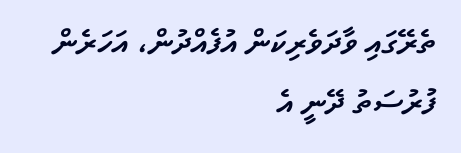ތެރޭގައި ވާދަވެރިކަން އުފެއްދުން، އަހަރެން ފުރުސަތު ދޭނީ އެ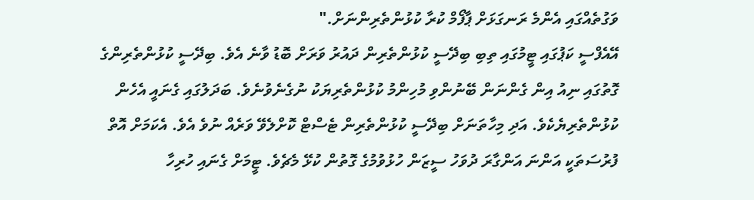ވަގުތެއްގައި އެންމެ ރަނގަޅަށް ޕާފޯމް ކުރާ ކުޅުންތެރިންނަށް."
އޭއެފްސީ ކަޕުގައި ޓީމުގައި ތިބި ބިދޭސީ ކުޅުންތެރިން ދައުރު ވަރަށް ބޮޑު ވާނެ އެވެ. ބިދޭސީ ކުޅުންތެރިންގެ ގޮތުގައި ނިއު އިން ގެންނަން ބޭނުންވި މުހިންމު ކުޅުންތެރިޔަކު ނުގެނެވުނެވެ. ބަދަލުގައި ގެނައީ އެހެން ކުޅުންތެރިޔެކެވެ. އަދި މިހާތަނަށް ބިދޭސީ ކުޅުންތެރިން ޓެސްޓް ކޮށްލެވޭ ވަރެއް ނުވެ އެވެ. އެކަމަށް އޮތް ފުރުސަތަކީ އަންނަ އަންގާރަ ދުވަހު ސީޒަން ހުޅުވުމުގެ ގޮތުން ކުޅޭ މެޗެވެ. ޓީމަށް ގެނައި ހުރިހާ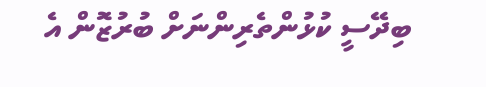ބިދޭސީ ކުޅުންތެރިންނަށް ބުރުޒޮން އެ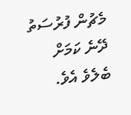މެޗުން ފުރުސަތު ދޭނެ ކަމަށް ބެލެވެ އެވެ.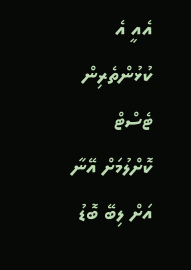އެއީ އެ ކުޅުންތެރިން ޓެސްޓް ކޮށްލުމަށް އޭނާ އަށް ލިބޭ ބޮޑު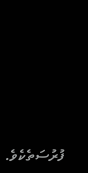ފުރުސަތެކެވެ.